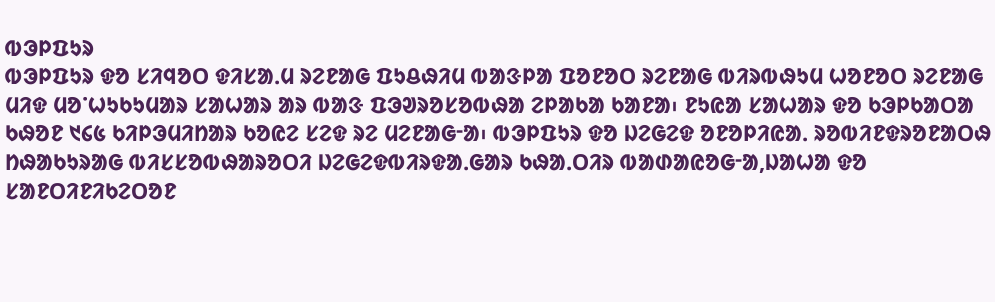ᱵᱳᱞᱯᱩᱨ
ᱵᱳᱞᱯᱩᱨ ᱫᱚ ᱥᱤᱧᱚᱛ ᱫᱤᱥᱟᱹᱢ ᱨᱮᱱᱟᱜ ᱯᱩᱪᱷᱤᱢ ᱵᱟᱝᱞᱟ ᱯᱚᱱᱚᱛ ᱨᱮᱱᱟᱜ ᱵᱤᱨᱵᱷᱩᱢ ᱦᱚᱱᱚᱛ ᱨᱮᱱᱟᱜ ᱢᱤᱫ ᱢᱚᱸᱦᱩᱠᱩᱢᱟᱨ ᱥᱟᱦᱟᱨ ᱟᱨ ᱵᱟᱝ ᱯᱳᱣᱨᱚᱥᱚᱵᱷᱟ ᱮᱞᱟᱠᱟ ᱠᱟᱱᱟ᱾ ᱱᱩᱭᱟ ᱥᱟᱦᱟᱨ ᱫᱚ ᱠᱳᱞᱠᱟᱛᱟ ᱠᱷᱚᱱ ᱑᱔᱕ ᱠᱤᱞᱳᱢᱤᱴᱟᱨ ᱠᱚᱭᱮ ᱥᱮᱫ ᱨᱮ ᱢᱮᱱᱟᱜᱼᱟ᱾ ᱵᱳᱞᱯᱩᱨ ᱫᱚ ᱡᱮᱜᱮᱫ ᱚᱱᱚᱞᱤᱭᱟᱹ ᱨᱚᱵᱤᱱᱫᱨᱚᱱᱟᱛᱷ ᱴᱷᱟᱠᱩᱨᱟᱜ ᱵᱤᱥᱥᱚᱵᱷᱟᱨᱚᱛᱤ ᱡᱮᱜᱮᱫᱵᱤᱨᱫᱟᱹᱜᱟᱨ ᱠᱷᱟᱹᱛᱤᱨ ᱵᱟᱰᱟᱭᱚᱜᱼᱟ,ᱡᱟᱦᱟ ᱫᱚ ᱥᱟᱱᱛᱤᱱᱤᱠᱮᱛᱚᱱ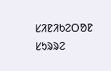ᱥᱤᱱᱤᱠᱮᱛᱚᱱ ᱥᱩᱨᱨᱮ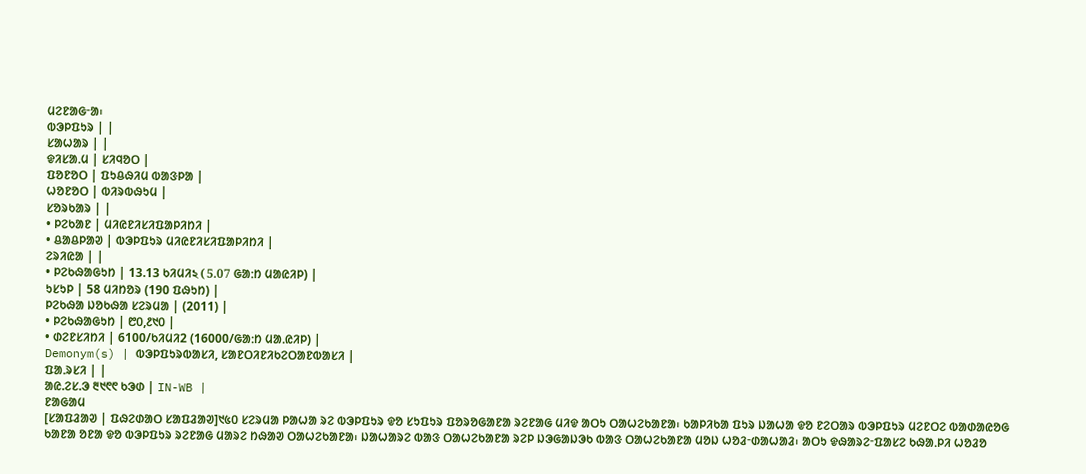ᱢᱮᱱᱟᱜᱼᱟ᱾
ᱵᱳᱞᱯᱩᱨ | |
ᱥᱟᱦᱟᱨ | |
ᱫᱤᱥᱟᱹᱢ | ᱥᱤᱧᱚᱛ |
ᱯᱚᱱᱚᱛ | ᱯᱩᱪᱷᱤᱢ ᱵᱟᱝᱞᱟ |
ᱦᱚᱱᱚᱛ | ᱵᱤᱨᱵᱷᱩᱢ |
ᱥᱚᱨᱠᱟᱨ | |
• ᱞᱮᱠᱟᱱ | ᱢᱤᱭᱱᱤᱥᱤᱯᱟᱞᱤᱴᱤ |
• ᱪᱟᱪᱞᱟᱣ | ᱵᱳᱞᱯᱩᱨ ᱢᱤᱭᱱᱤᱥᱤᱯᱟᱞᱤᱴᱤ |
ᱮᱨᱤᱭᱟ | |
• ᱞᱮᱠᱷᱟᱜᱩᱴ | 13.13 ᱠᱤᱢᱤ২ (5.07 ᱜᱟᱺᱴ ᱢᱟᱭᱤᱞ) |
ᱩᱥᱩᱞ | 58 ᱢᱤᱴᱚᱨ (190 ᱯᱷᱩᱴ) |
ᱞᱮᱠᱷᱟ ᱡᱚᱠᱷᱟ ᱥᱮᱨᱢᱟ | (2011) |
• ᱞᱮᱠᱷᱟᱜᱩᱴ | ᱘᱐,᱒᱑᱐ |
• ᱰᱮᱱᱥᱤᱴᱤ | 6100/ᱠᱤᱢᱤ2 (16000/ᱜᱟᱺᱴ ᱢᱟᱹᱭᱤᱞ) |
Demonym(s) | ᱵᱳᱞᱯᱩᱨᱵᱟᱥᱤ, ᱥᱟᱱᱛᱤᱱᱤᱠᱮᱛᱟᱱᱵᱟᱥᱤ |
ᱯᱟᱹᱨᱥᱤ | |
ᱟᱭ.ᱮᱥ.ᱳ ᱓᱑᱖᱖ ᱠᱳᱰ | IN-WB |
ᱱᱟᱜᱟᱢ
[ᱥᱟᱯᱲᱟᱣ | ᱯᱷᱮᱰᱟᱛ ᱥᱟᱯᱲᱟᱣ]᱑᱕᱐ ᱥᱮᱨᱢᱟ ᱞᱟᱦᱟ ᱨᱮ ᱵᱳᱞᱯᱩᱨ ᱫᱚ ᱥᱩᱯᱩᱨ ᱯᱚᱨᱚᱜᱟᱱᱟ ᱨᱮᱱᱟᱜ ᱢᱤᱫ ᱟᱛᱩ ᱛᱟᱦᱮᱠᱟᱱᱟ᱾ ᱠᱟᱞᱤᱠᱟ ᱯᱩᱨ ᱡᱟᱦᱟ ᱫᱚ ᱱᱮᱛᱟᱨ ᱵᱳᱞᱯᱩᱨ ᱢᱮᱱᱛᱮ ᱵᱟᱰᱟᱭᱚᱜ ᱠᱟᱱᱟ ᱚᱱᱟ ᱫᱚ ᱵᱳᱞᱯᱩᱨ ᱨᱮᱱᱟᱜ ᱢᱟᱨᱮ ᱴᱷᱟᱣ ᱛᱟᱦᱮᱠᱟᱱᱟ᱾ ᱡᱟᱦᱟᱨᱮ ᱵᱟᱝ ᱛᱟᱦᱮᱠᱟᱱᱟ ᱨᱮᱞ ᱡᱳᱜᱟᱡᱳᱠ ᱵᱟᱝ ᱛᱟᱦᱮᱠᱟᱱᱟ ᱢᱚᱡ ᱦᱚᱲᱼᱰᱟᱦᱟᱲ᱾ ᱟᱛᱩ ᱫᱷᱟᱨᱮᱼᱯᱟᱥᱮ ᱠᱷᱟᱹᱞᱤ ᱦᱚᱲᱚ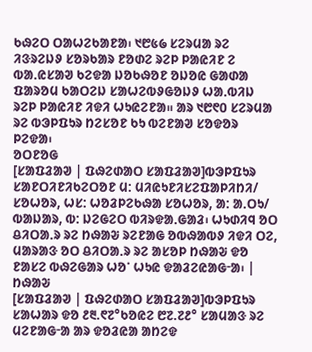ᱠᱷᱮᱛ ᱛᱟᱦᱮᱠᱟᱱᱟ᱾ ᱑᱘᱕᱙ ᱥᱮᱨᱢᱟ ᱨᱮ ᱤᱝᱨᱮᱡᱽ ᱥᱚᱨᱠᱟᱨ ᱱᱚᱰᱮ ᱨᱮᱞ ᱞᱟᱭᱤᱱ ᱮ ᱵᱟᱹᱭᱥᱟᱣ ᱠᱮᱫᱟ ᱡᱚᱠᱷᱚᱱ ᱚᱡᱚᱭ ᱜᱟᱰᱟ ᱯᱟᱨᱚᱢ ᱠᱟᱛᱮᱡ ᱥᱟᱦᱮᱵᱽᱜᱚᱡᱽ ᱦᱟᱹᱵᱤᱡ ᱨᱮᱞ ᱞᱟᱭᱤᱱ ᱤᱫᱤ ᱦᱩᱭᱮᱱᱟ᱿ ᱟᱨ ᱑᱘᱖᱐ ᱥᱮᱨᱢᱟ ᱨᱮ ᱵᱳᱞᱯᱩᱨ ᱴᱮᱥᱚᱱ ᱠᱩ ᱵᱮᱱᱟᱣ ᱥᱚᱫᱚᱨ ᱞᱮᱫᱟ᱾
ᱚᱛᱱᱚᱜ
[ᱥᱟᱯᱲᱟᱣ | ᱯᱷᱮᱰᱟᱛ ᱥᱟᱯᱲᱟᱣ]ᱵᱳᱞᱯᱩᱨ ᱥᱟᱱᱛᱤᱱᱤᱠᱮᱛᱚᱱ ᱢ: ᱢᱤᱭᱩᱱᱤᱥᱮᱯᱟᱞᱤᱴᱤ/ ᱥᱚᱦᱚᱨ, ᱦᱥ: ᱦᱚᱲᱞᱮᱠᱷᱟ ᱥᱚᱦᱚᱨ, ᱟ: ᱟᱹᱛᱩ/ ᱵᱟᱡᱟᱨ, ᱵ: ᱡᱮᱜᱮᱛ ᱵᱤᱨᱫᱟᱹᱜᱟᱲ᱾ ᱦᱩᱰᱤᱧ ᱚᱛ ᱪᱤᱛᱟᱹᱨ ᱨᱮ ᱴᱷᱟᱶ ᱨᱮᱱᱟᱜ ᱚᱵᱷᱟᱵᱽ ᱤᱫᱤ ᱛᱮ, ᱢᱟᱨᱟᱝ ᱚᱛ ᱪᱤᱛᱟᱹᱨ ᱨᱮ ᱟᱥᱚᱞ ᱴᱷᱟᱶ ᱫᱚ ᱱᱟᱥᱮ ᱵᱷᱮᱜᱟᱨ ᱦᱚᱸ ᱦᱩᱭ ᱫᱟᱲᱮᱭᱟᱜᱼᱟ᱾ |
ᱴᱷᱟᱶ
[ᱥᱟᱯᱲᱟᱣ | ᱯᱷᱮᱰᱟᱛ ᱥᱟᱯᱲᱟᱣ]ᱵᱳᱞᱯᱩᱨ ᱥᱟᱦᱟᱨ ᱫᱚ ᱒᱓.᱖᱗°ᱠᱚᱭᱮ ᱘᱗.᱗᱒° ᱥᱟᱢᱟᱝ ᱨᱮ ᱢᱮᱱᱟᱜᱼᱟ ᱟᱨ ᱫᱚᱲᱭᱟ ᱟᱴᱮᱫ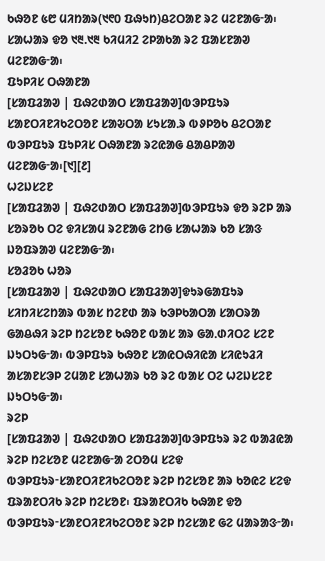ᱠᱷᱚᱱ ᱕᱘ ᱢᱤᱴᱟᱨ(᱑᱖᱐ ᱯᱷᱩᱴ)ᱪᱮᱛᱟᱱ ᱨᱮ ᱢᱮᱱᱟᱜᱼᱟ᱾ ᱥᱟᱦᱟᱨ ᱫᱚ ᱑᱓.᱑᱓ ᱠᱤᱢᱤ2 ᱮᱞᱟᱠᱟ ᱨᱮ ᱯᱟᱥᱱᱟᱣ ᱢᱮᱱᱟᱜᱼᱟ᱾
ᱯᱩᱞᱤᱥ ᱛᱷᱟᱱᱟ
[ᱥᱟᱯᱲᱟᱣ | ᱯᱷᱮᱰᱟᱛ ᱥᱟᱯᱲᱟᱣ]ᱵᱳᱞᱯᱩᱨ ᱥᱟᱱᱛᱤᱱᱤᱠᱮᱛᱚᱱ ᱥᱟᱶᱛᱟ ᱥᱩᱥᱟᱹᱨ ᱵᱽᱞᱚᱠ ᱪᱮᱛᱟᱱ ᱵᱳᱞᱯᱩᱨ ᱯᱩᱞᱤᱥ ᱛᱷᱟᱱᱟ ᱨᱮᱭᱟᱜ ᱪᱟᱪᱞᱟᱣ ᱢᱮᱱᱟᱜᱼᱟ᱾[᱑][᱒]
ᱦᱮᱡᱥᱮᱱ
[ᱥᱟᱯᱲᱟᱣ | ᱯᱷᱮᱰᱟᱛ ᱥᱟᱯᱲᱟᱣ]ᱵᱳᱞᱯᱩᱨ ᱫᱚ ᱨᱮᱞ ᱟᱨ ᱥᱚᱨᱚᱠ ᱛᱮ ᱫᱤᱥᱟᱢ ᱨᱮᱱᱟᱜ ᱮᱴᱜ ᱥᱟᱦᱟᱨ ᱠᱚ ᱥᱟᱝ ᱡᱚᱯᱨᱟᱣ ᱢᱮᱱᱟᱜᱼᱟ᱾
ᱥᱚᱲᱚᱠ ᱦᱚᱨ
[ᱥᱟᱯᱲᱟᱣ | ᱯᱷᱮᱰᱟᱛ ᱥᱟᱯᱲᱟᱣ]ᱫᱩᱨᱜᱟᱯᱩᱨ ᱥᱤᱴᱤᱥᱮᱴᱟᱨ ᱵᱟᱥ ᱴᱮᱱᱰ ᱟᱨ ᱠᱳᱞᱠᱟᱛᱟ ᱥᱟᱛᱨᱟ ᱜᱟᱪᱷᱤ ᱨᱮᱞ ᱴᱮᱥᱚᱱ ᱠᱷᱚᱱ ᱵᱟᱥ ᱟᱨ ᱜᱟᱹᱰᱤᱛᱮ ᱥᱮᱱ ᱡᱩᱛᱩᱜᱼᱟ᱾ ᱵᱳᱞᱯᱩᱨ ᱠᱷᱚᱱ ᱥᱟᱭᱛᱷᱤᱭᱟ ᱥᱤᱭᱩᱲᱤ ᱟᱥᱟᱱᱥᱳᱞ ᱮᱢᱟᱱ ᱥᱟᱦᱟᱨ ᱠᱚ ᱨᱮ ᱵᱟᱥ ᱛᱮ ᱦᱮᱡᱥᱮᱱ ᱡᱩᱛᱩᱜᱼᱟ᱾
ᱨᱮᱞ
[ᱥᱟᱯᱲᱟᱣ | ᱯᱷᱮᱰᱟᱛ ᱥᱟᱯᱲᱟᱣ]ᱵᱳᱞᱯᱩᱨ ᱨᱮ ᱵᱟᱲᱭᱟ ᱨᱮᱞ ᱴᱮᱥᱚᱱ ᱢᱮᱱᱟᱜᱼᱟ ᱮᱛᱚᱢ ᱥᱮᱫ ᱵᱳᱞᱯᱩᱨᱼᱥᱟᱱᱛᱤᱱᱤᱠᱮᱛᱚᱱ ᱨᱮᱞ ᱴᱮᱥᱚᱱ ᱟᱨ ᱠᱚᱭᱮ ᱥᱮᱫ ᱯᱨᱟᱱᱛᱤᱠ ᱨᱮᱞ ᱴᱮᱥᱚᱱ᱾ ᱯᱨᱟᱱᱛᱤᱠ ᱠᱷᱟᱱ ᱫᱚ ᱵᱳᱞᱯᱩᱨᱼᱥᱟᱱᱛᱤᱱᱤᱠᱮᱛᱚᱱ ᱨᱮᱞ ᱴᱮᱥᱟᱱ ᱜᱮ ᱢᱟᱨᱟᱝᱼᱟ᱾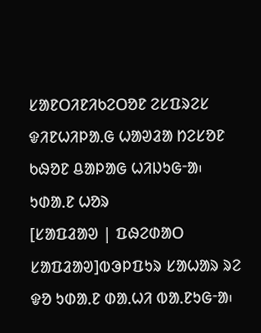ᱥᱟᱱᱛᱤᱱᱤᱠᱮᱛᱚᱱ ᱮᱥᱯᱨᱮᱥ ᱫᱤᱱᱦᱤᱞᱟᱹᱜ ᱦᱟᱣᱲᱟ ᱴᱮᱥᱚᱱ ᱠᱷᱚᱱ ᱪᱟᱞᱟᱜ ᱦᱤᱡᱩᱜᱼᱟ᱾
ᱩᱰᱟᱹᱱ ᱦᱚᱨ
[ᱥᱟᱯᱲᱟᱣ | ᱯᱷᱮᱰᱟᱛ ᱥᱟᱯᱲᱟᱣ]ᱵᱳᱞᱯᱩᱨ ᱥᱟᱦᱟᱨ ᱨᱮ ᱫᱚ ᱩᱰᱟᱹᱱ ᱰᱟᱹᱦᱤ ᱵᱟᱹᱱᱩᱜᱼᱟ᱾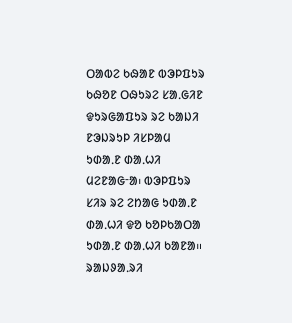ᱛᱟᱵᱮ ᱠᱷᱟᱱ ᱵᱳᱞᱯᱩᱨ ᱠᱷᱚᱱ ᱛᱷᱩᱨᱮ ᱥᱟᱹᱜᱤᱱ ᱫᱩᱨᱜᱟᱯᱩᱨ ᱨᱮ ᱠᱟᱡᱤ ᱱᱳᱡᱨᱩᱞ ᱤᱥᱞᱟᱢ ᱩᱰᱟᱹᱱ ᱰᱟᱹᱦᱤ ᱢᱮᱱᱟᱜᱼᱟ᱾ ᱵᱳᱞᱯᱩᱨ ᱥᱤᱨ ᱨᱮ ᱮᱴᱟᱜ ᱩᱰᱟᱹᱱ ᱰᱟᱹᱦᱤ ᱫᱚ ᱠᱚᱞᱠᱟᱛᱟ ᱩᱰᱟᱹᱱ ᱰᱟᱹᱦᱤ ᱠᱟᱱᱟ᱿
ᱨᱟᱡᱽᱟᱹᱨᱤ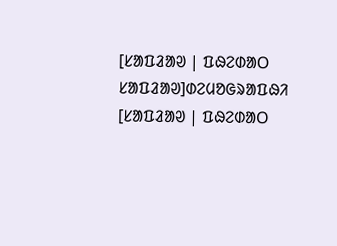[ᱥᱟᱯᱲᱟᱣ | ᱯᱷᱮᱰᱟᱛ ᱥᱟᱯᱲᱟᱣ]ᱰᱮᱢᱚᱜᱨᱟᱯᱷᱤ
[ᱥᱟᱯᱲᱟᱣ | ᱯᱷᱮᱰᱟᱛ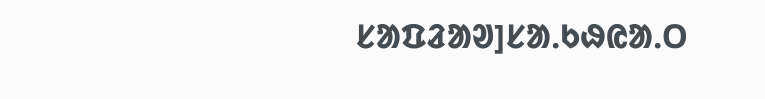ᱥᱟᱯᱲᱟᱣ]ᱥᱟᱹᱠᱷᱭᱟᱹᱛ